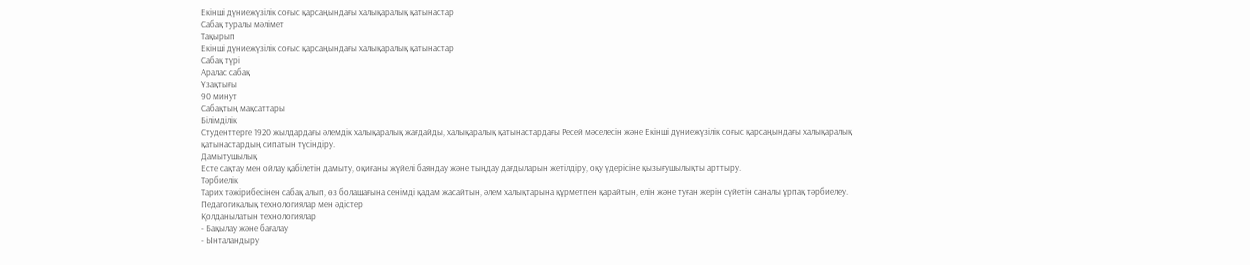Екінші дүниежүзілік соғыс қарсаңындағы халықаралық қатынастар
Сабақ туралы мәлімет
Тақырып
Екінші дүниежүзілік соғыс қарсаңындағы халықаралық қатынастар
Сабақ түрі
Аралас сабақ
Ұзақтығы
90 минут
Сабақтың мақсаттары
Білімділік
Студенттерге 1920 жылдардағы әлемдік халықаралық жағдайды, халықаралық қатынастардағы Ресей мәселесін және Екінші дүниежүзілік соғыс қарсаңындағы халықаралық қатынастардың сипатын түсіндіру.
Дамытушылық
Есте сақтау мен ойлау қабілетін дамыту, оқиғаны жүйелі баяндау және тыңдау дағдыларын жетілдіру, оқу үдерісіне қызығушылықты арттыру.
Тәрбиелік
Тарих тәжірибесінен сабақ алып, өз болашағына сенімді қадам жасайтын, әлем халықтарына құрметпен қарайтын, елін және туған жерін сүйетін саналы ұрпақ тәрбиелеу.
Педагогикалық технологиялар мен әдістер
Қолданылатын технологиялар
- Бақылау және бағалау
- Ынталандыру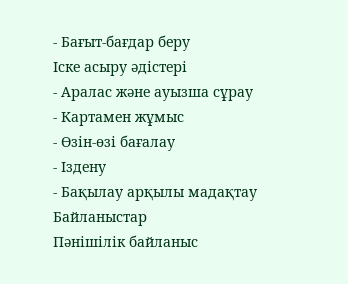- Бағыт-бағдар беру
Іске асыру әдістері
- Аралас және ауызша сұрау
- Картамен жұмыс
- Өзін-өзі бағалау
- Іздену
- Бақылау арқылы мадақтау
Байланыстар
Пәнішілік байланыс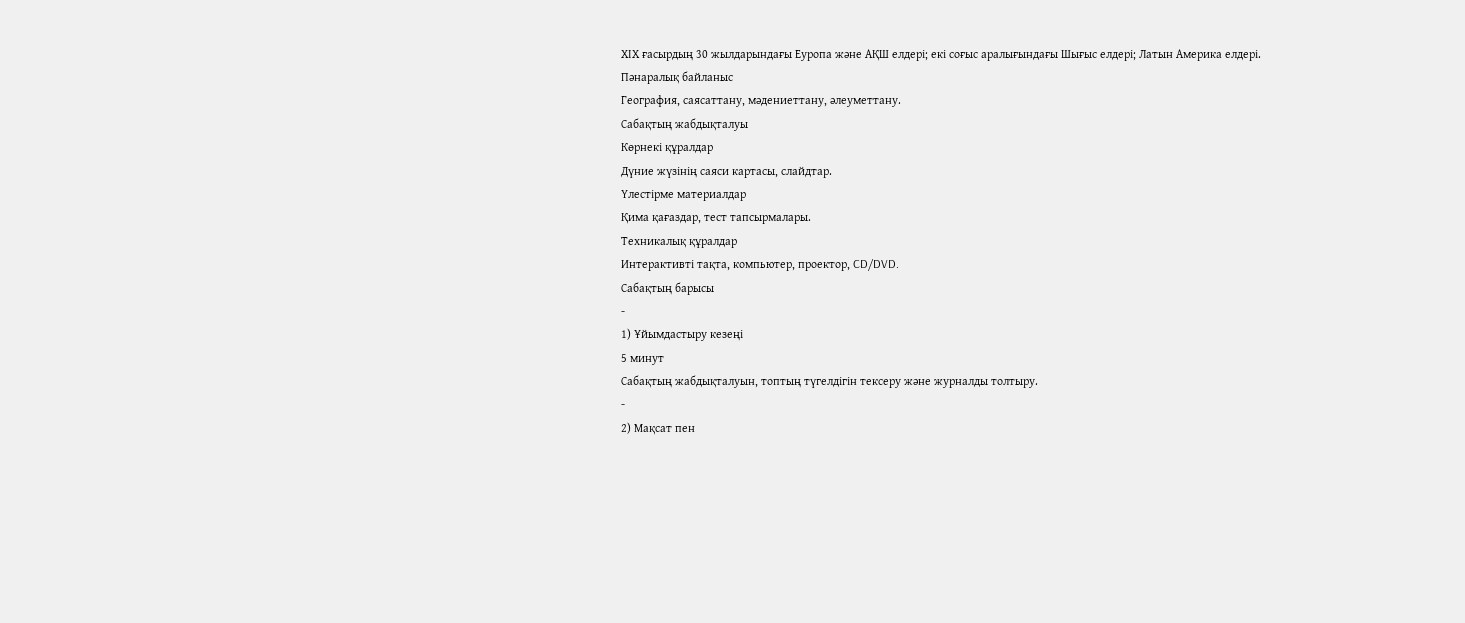ХІХ ғасырдың 30 жылдарындағы Еуропа және АҚШ елдері; екі соғыс аралығындағы Шығыс елдері; Латын Америка елдері.
Пәнаралық байланыс
География, саясаттану, мәдениеттану, әлеуметтану.
Сабақтың жабдықталуы
Көрнекі құралдар
Дүние жүзінің саяси картасы, слайдтар.
Үлестірме материалдар
Қима қағаздар, тест тапсырмалары.
Техникалық құралдар
Интерактивті тақта, компьютер, проектор, CD/DVD.
Сабақтың барысы
-
1) Ұйымдастыру кезеңі
5 минут
Сабақтың жабдықталуын, топтың түгелдігін тексеру және журналды толтыру.
-
2) Мақсат пен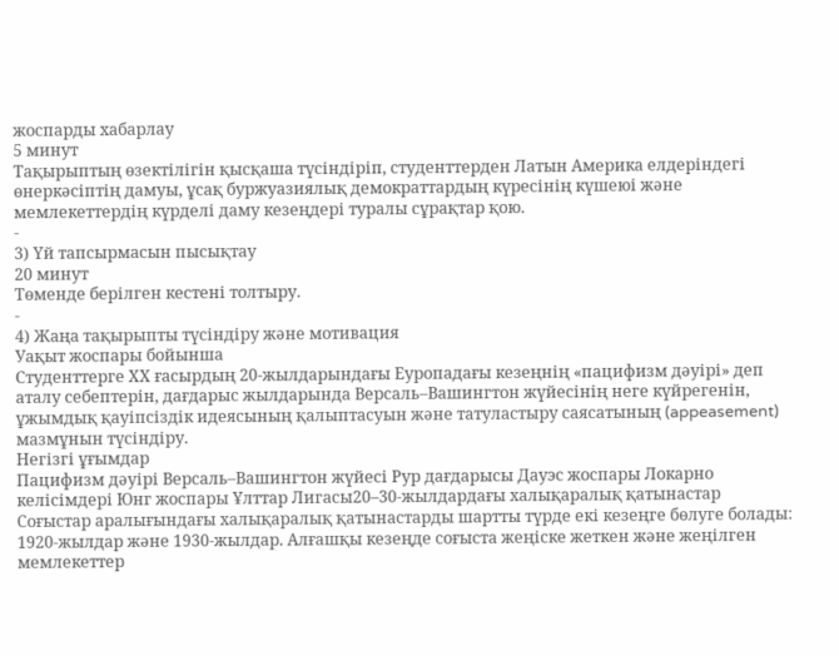жоспарды хабарлау
5 минут
Тақырыптың өзектілігін қысқаша түсіндіріп, студенттерден Латын Америка елдеріндегі өнеркәсіптің дамуы, ұсақ буржуазиялық демократтардың күресінің күшеюі және мемлекеттердің күрделі даму кезеңдері туралы сұрақтар қою.
-
3) Үй тапсырмасын пысықтау
20 минут
Төменде берілген кестені толтыру.
-
4) Жаңа тақырыпты түсіндіру және мотивация
Уақыт жоспары бойынша
Студенттерге ХХ ғасырдың 20-жылдарындағы Еуропадағы кезеңнің «пацифизм дәуірі» деп аталу себептерін, дағдарыс жылдарында Версаль–Вашингтон жүйесінің неге күйрегенін, ұжымдық қауіпсіздік идеясының қалыптасуын және татуластыру саясатының (appeasement) мазмұнын түсіндіру.
Негізгі ұғымдар
Пацифизм дәуірі Версаль–Вашингтон жүйесі Рур дағдарысы Дауэс жоспары Локарно келісімдері Юнг жоспары Ұлттар Лигасы20–30-жылдардағы халықаралық қатынастар
Соғыстар аралығындағы халықаралық қатынастарды шартты түрде екі кезеңге бөлуге болады: 1920-жылдар және 1930-жылдар. Алғашқы кезеңде соғыста жеңіске жеткен және жеңілген мемлекеттер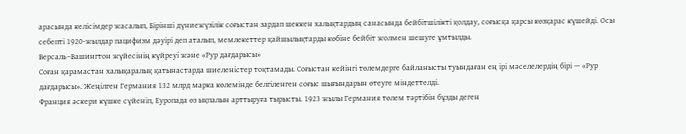арасында келісімдер жасалып, Бірінші дүниежүзілік соғыстан зардап шеккен халықтардың санасында бейбітшілікті қолдау, соғысқа қарсы көзқарас күшейді. Осы себепті 1920-жылдар пацифизм дәуірі деп аталып, мемлекеттер қайшылықтарды көбіне бейбіт жолмен шешуге ұмтылды.
Версаль–Вашингтон жүйесінің күйреуі және «Рур дағдарысы»
Соған қарамастан халықаралық қатынастарда шиеленістер тоқтамады. Соғыстан кейінгі төлемдерге байланысты туындаған ең ірі мәселелердің бірі — «Рур дағдарысы». Жеңілген Германия 132 млрд марка көлемінде белгіленген соғыс шығындарын өтеуге міндеттелді.
Франция әскери күшке сүйеніп, Еуропада өз ықпалын арттыруға тырысты. 1923 жылы Германия төлем тәртібін бұзды деген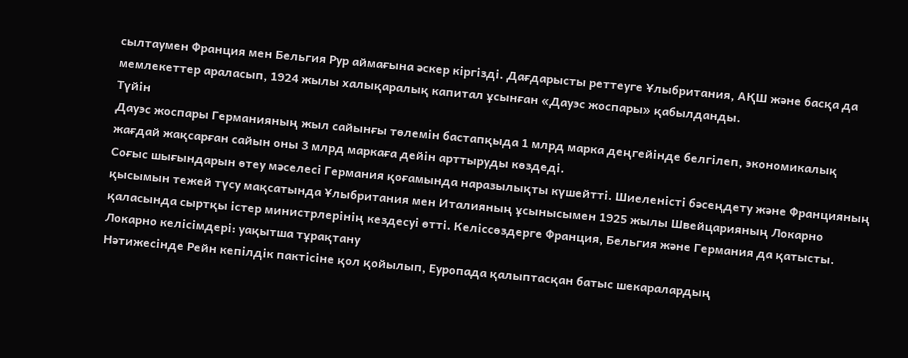сылтаумен Франция мен Бельгия Рур аймағына әскер кіргізді. Дағдарысты реттеуге Ұлыбритания, АҚШ және басқа да мемлекеттер араласып, 1924 жылы халықаралық капитал ұсынған «Дауэс жоспары» қабылданды.
Түйін
Дауэс жоспары Германияның жыл сайынғы төлемін бастапқыда 1 млрд марка деңгейінде белгілеп, экономикалық жағдай жақсарған сайын оны 3 млрд маркаға дейін арттыруды көздеді.
Соғыс шығындарын өтеу мәселесі Германия қоғамында наразылықты күшейтті. Шиеленісті бәсеңдету және Францияның қысымын тежей түсу мақсатында Ұлыбритания мен Италияның ұсынысымен 1925 жылы Швейцарияның Локарно қаласында сыртқы істер министрлерінің кездесуі өтті. Келіссөздерге Франция, Бельгия және Германия да қатысты.
Локарно келісімдері: уақытша тұрақтану
Нәтижесінде Рейн кепілдік пактісіне қол қойылып, Еуропада қалыптасқан батыс шекаралардың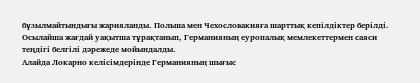бұзылмайтындығы жарияланды. Польша мен Чехословакияға шарттық кепілдіктер берілді. Осылайша жағдай уақытша тұрақтанып, Германияның еуропалық мемлекеттермен саяси теңдігі белгілі дәрежеде мойындалды.
Алайда Локарно келісімдерінде Германияның шығыс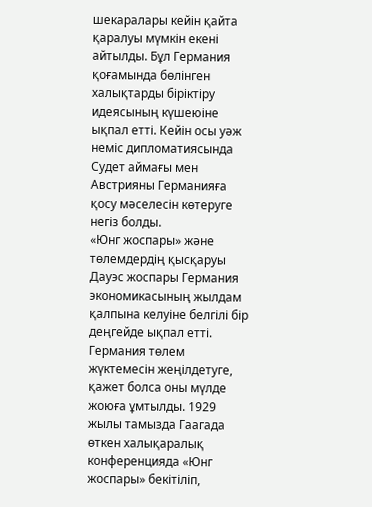шекаралары кейін қайта қаралуы мүмкін екені айтылды. Бұл Германия қоғамында бөлінген халықтарды біріктіру идеясының күшеюіне ықпал етті. Кейін осы уәж неміс дипломатиясында Судет аймағы мен Австрияны Германияға қосу мәселесін көтеруге негіз болды.
«Юнг жоспары» және төлемдердің қысқаруы
Дауэс жоспары Германия экономикасының жылдам қалпына келуіне белгілі бір деңгейде ықпал етті. Германия төлем жүктемесін жеңілдетуге, қажет болса оны мүлде жоюға ұмтылды. 1929 жылы тамызда Гаагада өткен халықаралық конференцияда «Юнг жоспары» бекітіліп,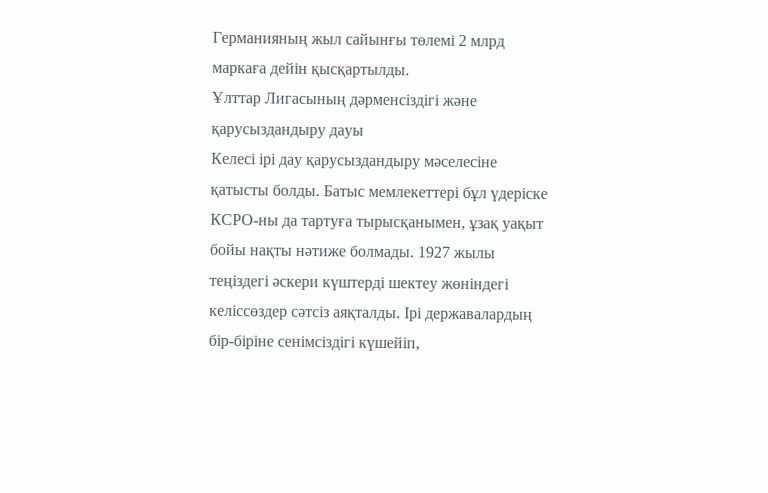Германияның жыл сайынғы төлемі 2 млрд маркаға дейін қысқартылды.
Ұлттар Лигасының дәрменсіздігі және қарусыздандыру дауы
Келесі ірі дау қарусыздандыру мәселесіне қатысты болды. Батыс мемлекеттері бұл үдеріске КСРО-ны да тартуға тырысқанымен, ұзақ уақыт бойы нақты нәтиже болмады. 1927 жылы теңіздегі әскери күштерді шектеу жөніндегі келіссөздер сәтсіз аяқталды. Ірі державалардың бір-біріне сенімсіздігі күшейіп,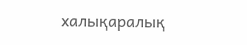халықаралық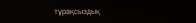тұрақсыздық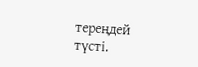тереңдей түсті.